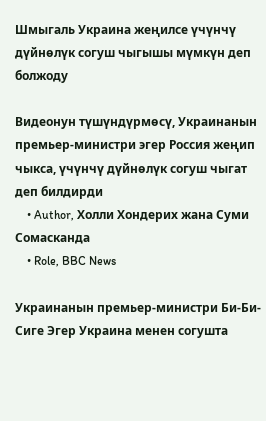Шмыгаль Украина жеңилсе үчүнчү дүйнөлүк согуш чыгышы мүмкүн деп болжоду

Видеонун түшүндүрмөсү, Украинанын премьер-министри эгер Россия жеңип чыкса, үчүнчү дүйнөлүк согуш чыгат деп билдирди
    • Author, Холли Хондерих жана Суми Сомасканда
    • Role, BBC News

Украинанын премьер-министри Би-Би-Сиге Эгер Украина менен согушта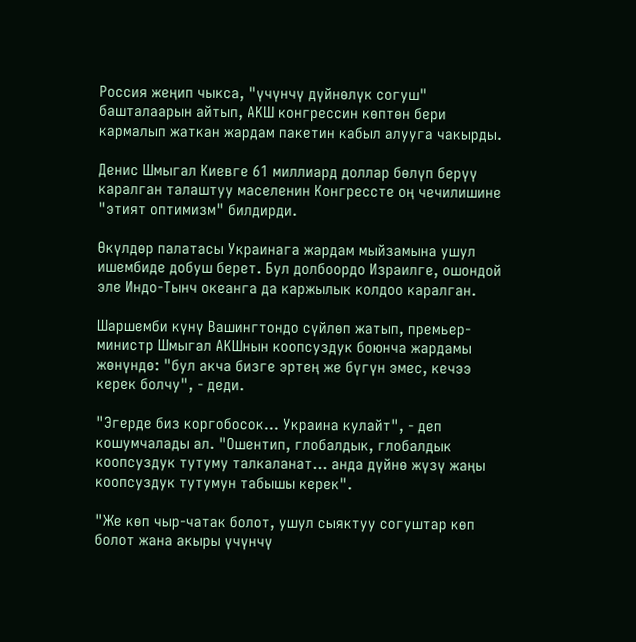Россия жеңип чыкса, "үчүнчү дүйнөлүк согуш" башталаарын айтып, АКШ конгрессин көптөн бери кармалып жаткан жардам пакетин кабыл алууга чакырды.

Денис Шмыгал Киевге 61 миллиард доллар бөлүп берүү каралган талаштуу маселенин Конгрессте оң чечилишине "этият оптимизм" билдирди.

Өкүлдөр палатасы Украинага жардам мыйзамына ушул ишембиде добуш берет. Бул долбоордо Израилге, ошондой эле Индо-Тынч океанга да каржылык колдоо каралган.

Шаршемби күнү Вашингтондо сүйлөп жатып, премьер-министр Шмыгал АКШнын коопсуздук боюнча жардамы жөнүндө: "бул акча бизге эртең же бүгүн эмес, кечээ керек болчу", - деди.

"Эгерде биз коргобосок... Украина кулайт", - деп кошумчалады ал. "Ошентип, глобалдык, глобалдык коопсуздук тутуму талкаланат... анда дүйнө жүзү жаңы коопсуздук тутумун табышы керек".

"Же көп чыр-чатак болот, ушул сыяктуу согуштар көп болот жана акыры үчүнчү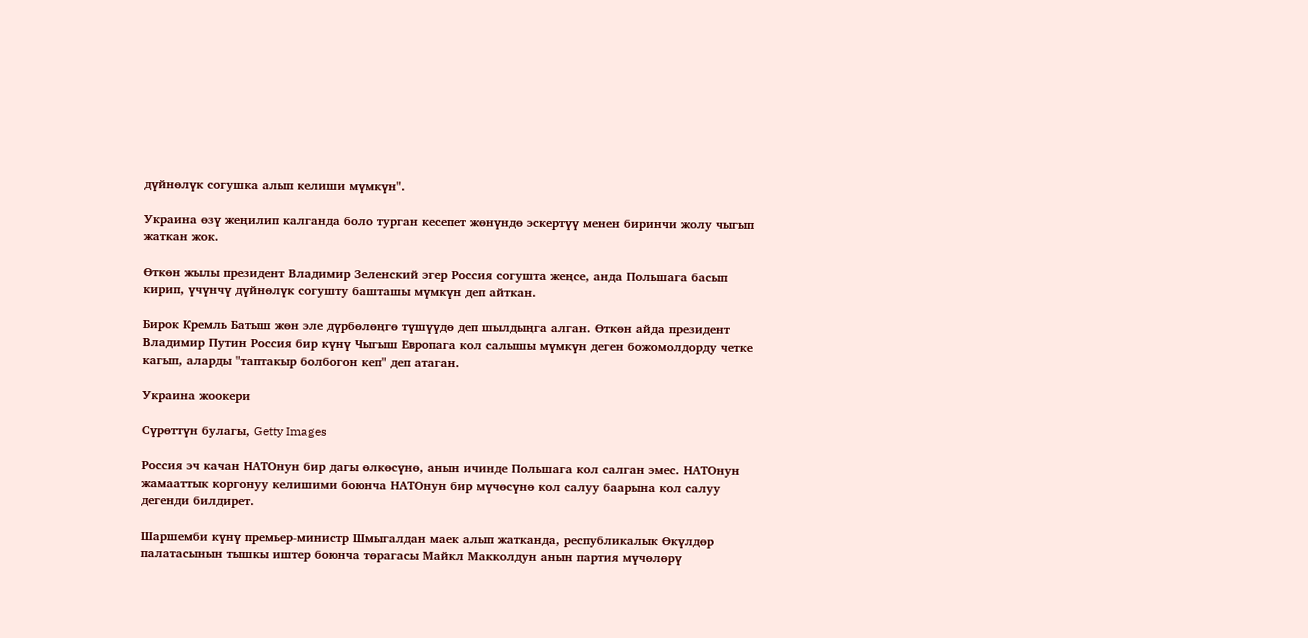дүйнөлүк согушка алып келиши мүмкүн".

Украина өзү жеңилип калганда боло турган кесепет жөнүндө эскертүү менен биринчи жолу чыгып жаткан жок.

Өткөн жылы президент Владимир Зеленский эгер Россия согушта жеңсе, анда Польшага басып кирип, үчүнчү дүйнөлүк согушту башташы мүмкүн деп айткан.

Бирок Кремль Батыш жөн эле дүрбөлөңгө түшүүдө деп шылдыңга алган. Өткөн айда президент Владимир Путин Россия бир күнү Чыгыш Европага кол салышы мүмкүн деген божомолдорду четке кагып, аларды "таптакыр болбогон кеп" деп атаган.

Украина жоокери

Сүрөттүн булагы, Getty Images

Россия эч качан НАТОнун бир дагы өлкөсүнө, анын ичинде Польшага кол салган эмес. НАТОнун жамааттык коргонуу келишими боюнча НАТОнун бир мүчөсүнө кол салуу баарына кол салуу дегенди билдирет.

Шаршемби күнү премьер-министр Шмыгалдан маек алып жатканда, республикалык Өкүлдөр палатасынын тышкы иштер боюнча төрагасы Майкл Макколдун анын партия мүчөлөрү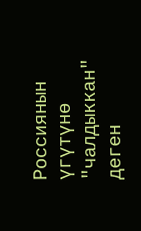Россиянын үгүтүнө "чалдыккан" деген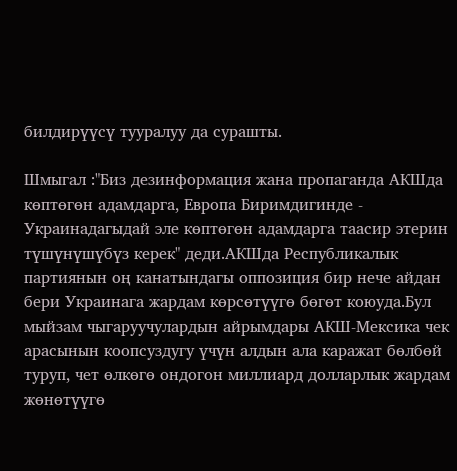билдирүүсү тууралуу да сурашты.

Шмыгал :"Биз дезинформация жана пропаганда АКШда көптөгөн адамдарга, Европа Биримдигинде - Украинадагыдай эле көптөгөн адамдарга таасир этерин түшүнүшүбүз керек" деди.АКШда Республикалык партиянын оң канатындагы оппозиция бир нече айдан бери Украинага жардам көрсөтүүгө бөгөт коюуда.Бул мыйзам чыгаруучулардын айрымдары АКШ-Мексика чек арасынын коопсуздугу үчүн алдын ала каражат бөлбөй туруп, чет өлкөгө ондогон миллиард долларлык жардам жөнөтүүгө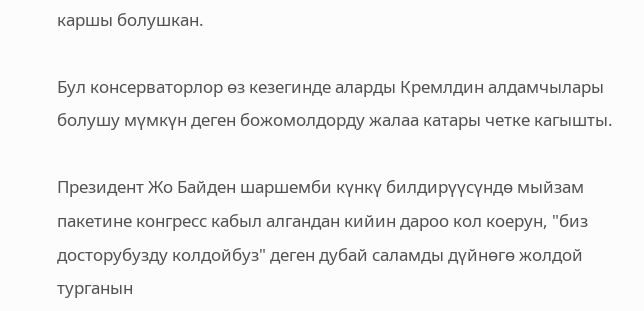каршы болушкан.

Бул консерваторлор өз кезегинде аларды Кремлдин алдамчылары болушу мүмкүн деген божомолдорду жалаа катары четке кагышты.

Президент Жо Байден шаршемби күнкү билдирүүсүндө мыйзам пакетине конгресс кабыл алгандан кийин дароо кол коерун, "биз досторубузду колдойбуз" деген дубай саламды дүйнөгө жолдой турганын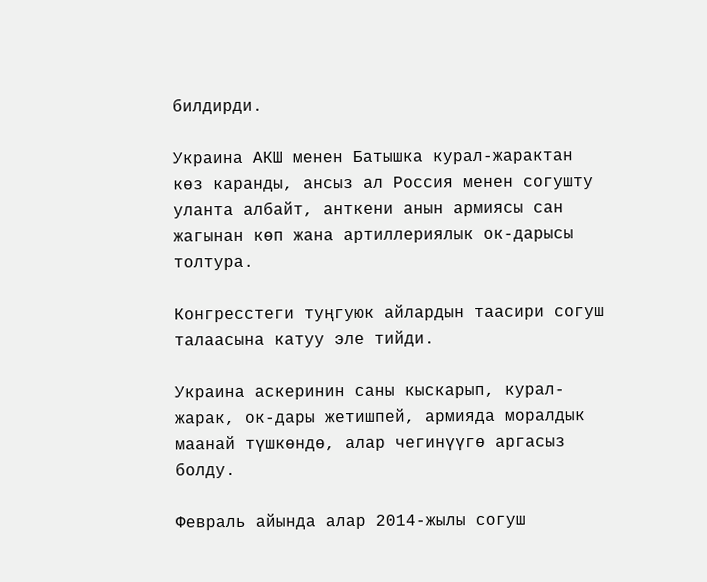билдирди.

Украина АКШ менен Батышка курал-жарактан көз каранды, ансыз ал Россия менен согушту уланта албайт, анткени анын армиясы сан жагынан көп жана артиллериялык ок-дарысы толтура.

Конгресстеги туңгуюк айлардын таасири согуш талаасына катуу эле тийди.

Украина аскеринин саны кыскарып, курал-жарак, ок-дары жетишпей, армияда моралдык маанай түшкөндө, алар чегинүүгө аргасыз болду.

Февраль айында алар 2014-жылы согуш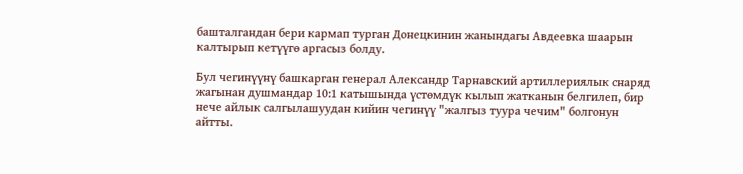башталгандан бери кармап турган Донецкинин жанындагы Авдеевка шаарын калтырып кетүүгө аргасыз болду.

Бул чегинүүнү башкарган генерал Александр Тарнавский артиллериялык снаряд жагынан душмандар 10:1 катышында үстөмдүк кылып жатканын белгилеп, бир нече айлык салгылашуудан кийин чегинүү "жалгыз туура чечим" болгонун айтты.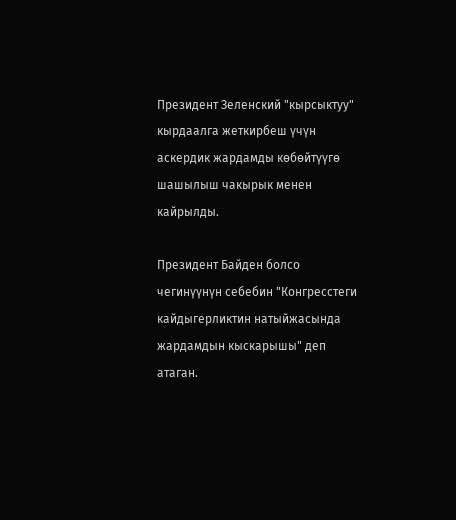Президент Зеленский "кырсыктуу" кырдаалга жеткирбеш үчүн аскердик жардамды көбөйтүүгө шашылыш чакырык менен кайрылды.

Президент Байден болсо чегинүүнүн себебин "Конгресстеги кайдыгерликтин натыйжасында жардамдын кыскарышы" деп атаган.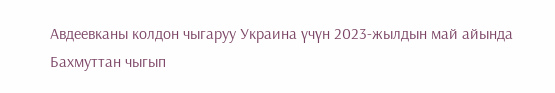Авдеевканы колдон чыгаруу Украина үчүн 2023-жылдын май айында Бахмуттан чыгып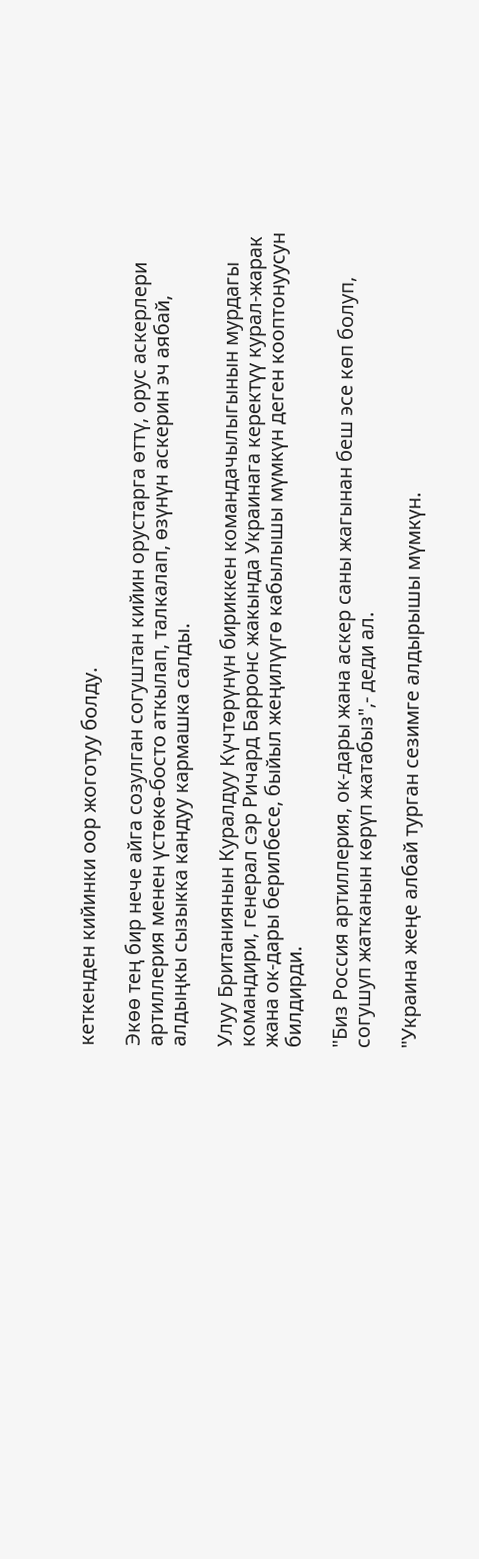кеткенден кийинки оор жоготуу болду.

Экөө тең бир нече айга созулган согуштан кийин орустарга өттү, орус аскерлери артиллерия менен үстөкө-босто аткылап, талкалап, өзүнүн аскерин эч аябай, алдыңкы сызыкка кандуу кармашка салды.

Улуу Британиянын Куралдуу Күчтөрүнүн бириккен командачылыгынын мурдагы командири, генерал сэр Ричард Барронс жакында Украинага керектүү курал-жарак жана ок-дары берилбесе, быйыл жеңилүүгө кабылышы мүмкүн деген кооптонуусун билдирди.

"Биз Россия артиллерия, ок-дары жана аскер саны жагынан беш эсе көп болуп, согушуп жатканын көрүп жатабыз",- деди ал.

"Украина жеңе албай турган сезимге алдырышы мүмкүн.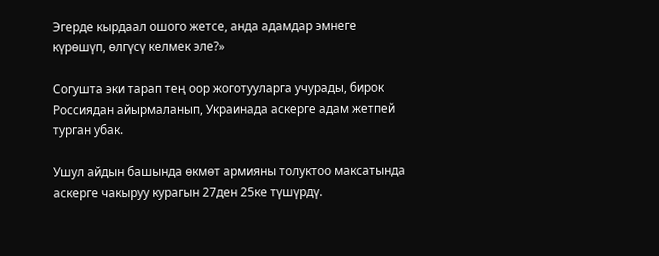Эгерде кырдаал ошого жетсе, анда адамдар эмнеге күрөшүп, өлгүсү келмек эле?»

Согушта эки тарап тең оор жоготууларга учурады, бирок Россиядан айырмаланып, Украинада аскерге адам жетпей турган убак.

Ушул айдын башында өкмөт армияны толуктоо максатында аскерге чакыруу курагын 27ден 25ке түшүрдү.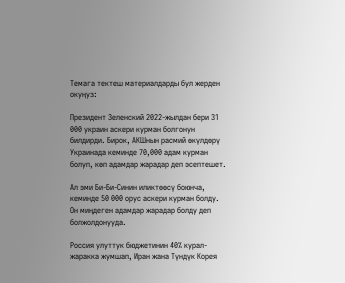Темага тектеш материалдарды бул жерден окуңуз:

Президент Зеленский 2022-жылдан бери 31 000 украин аскери курман болгонун билдирди. Бирок, АКШнын расмий өкүлдөрү Украинада кеминде 70,000 адам курман болуп, көп адамдар жарадар деп эсептешет.

Ал эми Би-Би-Синин иликтөөсү боюнча, кеминде 50 000 орус аскери курман болду. Он миңдеген адамдар жарадар болду деп болжолдонууда.

Россия улуттук бюджетинин 40% курал-жаракка жумшап, Иран жана Түндүк Корея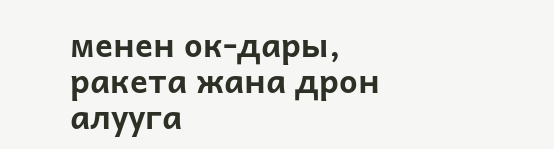менен ок-дары, ракета жана дрон алууга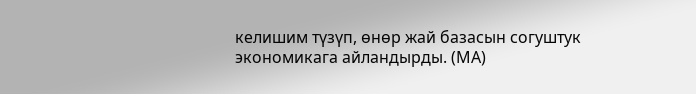келишим түзүп, өнөр жай базасын согуштук экономикага айландырды. (МА)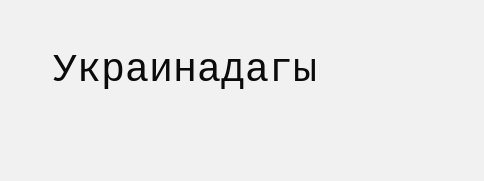Украинадагы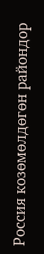Россия козөмөлдөгөн райондор